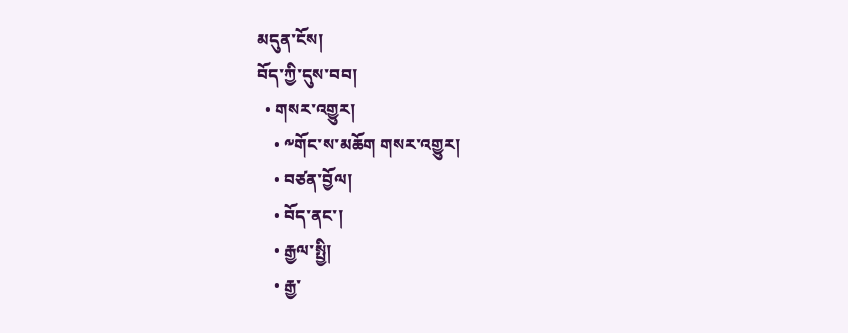མདུན་ངོས།
བོད་ཀྱི་དུས་བབ།
  • གསར་འགྱུར།
    • ༸གོང་ས་མཆོག གསར་འགྱུར།
    • བཙན་བྱོལ།
    • བོད་ནང་།
    • རྒྱལ་སྤྱི།
    • རྒྱ་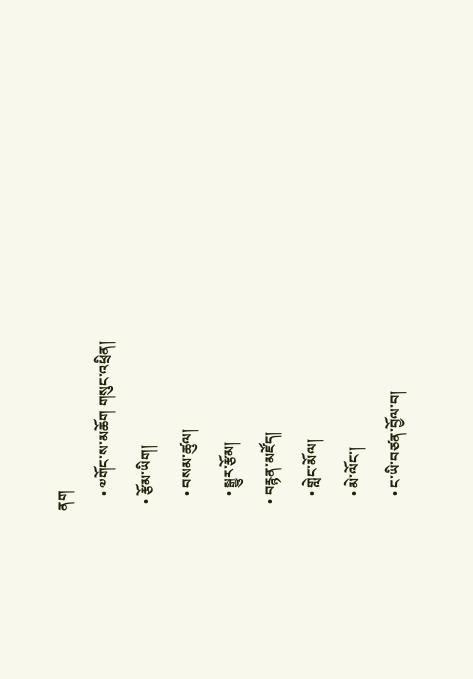ནག
    • ༧གོང་ས་མཆོག གསུང་འཕྲིན།
  • རྩོམ་ཡིག།
    • བསམ་ཚུལ།
    • སྒྱུར་རྩོམ།
  • བརྙན་མཛོད།
    • གླེང་མོལ།
    • མེ་ལོང་།
    • ང་ཡི་བཙན་བྱོལ་བ།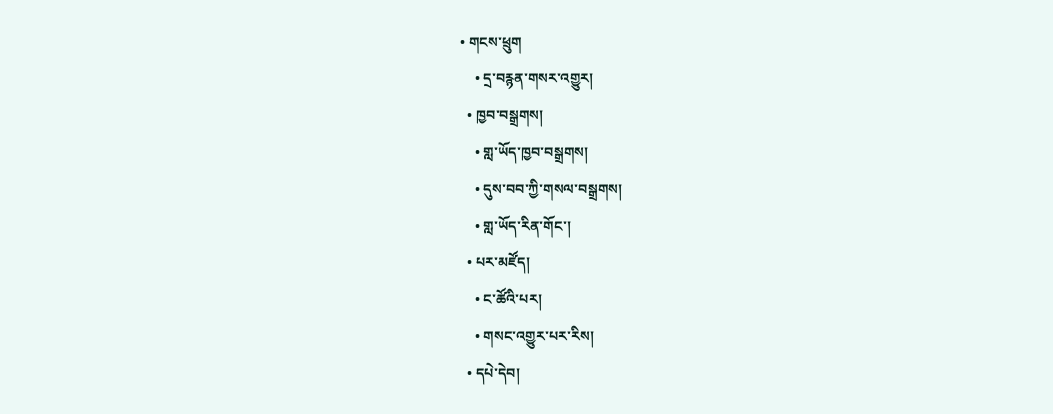• གངས་ཕྲུག
    • དྲ་བརྙན་གསར་འགྱུར།
  • ཁྱབ་བསྒྲགས།
    • གླ་ཡོད་ཁྱབ་བསྒྲགས།
    • དུས་བབ་ཀྱི་གསལ་བསྒྲགས།
    • གླ་ཡོད་རིན་གོང་།
  • པར་མཛོད།
    • ང་ཚོའི་པར།
    • གསང་འགྱུར་པར་རིས།
  • དཔེ་དེབ།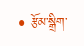• རྩོམ་སྒྲིག་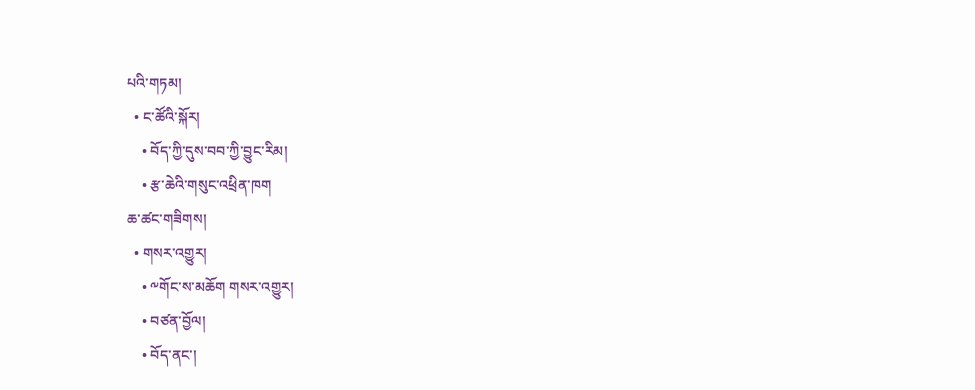པའི་གཏམ།
  • ང་ཚོའི་སྐོར།
    • བོད་ཀྱི་དུས་བབ་ཀྱི་བྱུང་རིམ།
    • རྩ་ཆེའི་གསུང་འཕྲིན་ཁག
ཆ་ཚང་གཟིགས།
  • གསར་འགྱུར།
    • ༸གོང་ས་མཆོག གསར་འགྱུར།
    • བཙན་བྱོལ།
    • བོད་ནང་།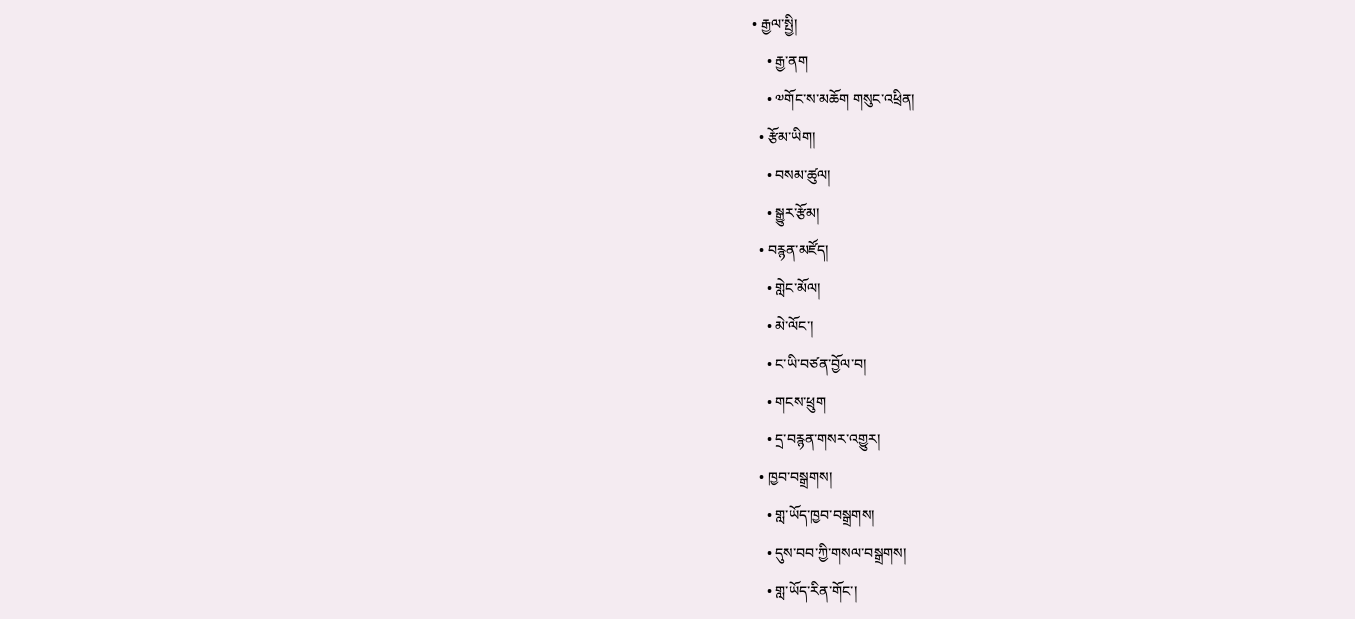• རྒྱལ་སྤྱི།
    • རྒྱ་ནག
    • ༧གོང་ས་མཆོག གསུང་འཕྲིན།
  • རྩོམ་ཡིག།
    • བསམ་ཚུལ།
    • སྒྱུར་རྩོམ།
  • བརྙན་མཛོད།
    • གླེང་མོལ།
    • མེ་ལོང་།
    • ང་ཡི་བཙན་བྱོལ་བ།
    • གངས་ཕྲུག
    • དྲ་བརྙན་གསར་འགྱུར།
  • ཁྱབ་བསྒྲགས།
    • གླ་ཡོད་ཁྱབ་བསྒྲགས།
    • དུས་བབ་ཀྱི་གསལ་བསྒྲགས།
    • གླ་ཡོད་རིན་གོང་།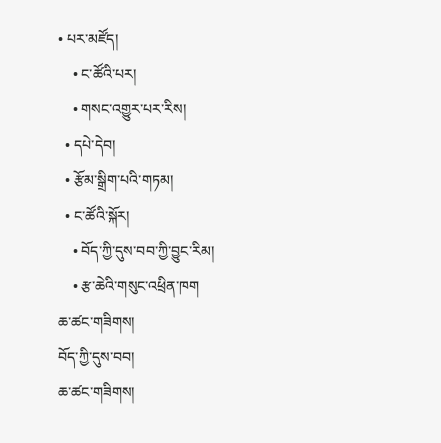• པར་མཛོད།
    • ང་ཚོའི་པར།
    • གསང་འགྱུར་པར་རིས།
  • དཔེ་དེབ།
  • རྩོམ་སྒྲིག་པའི་གཏམ།
  • ང་ཚོའི་སྐོར།
    • བོད་ཀྱི་དུས་བབ་ཀྱི་བྱུང་རིམ།
    • རྩ་ཆེའི་གསུང་འཕྲིན་ཁག
ཆ་ཚང་གཟིགས།
བོད་ཀྱི་དུས་བབ།
ཆ་ཚང་གཟིགས།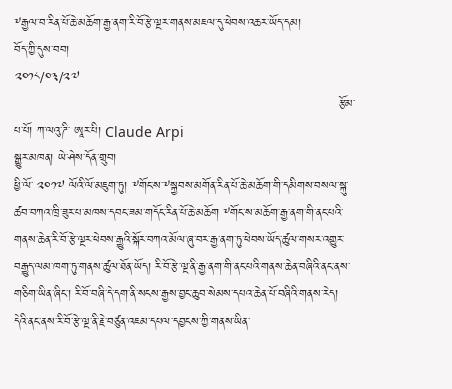༸རྒྱལ་བ་རིན་པོ་ཆེ་མཆོག་རྒྱ་ནག་རི་བོ་རྩེ་ལྔར་གནས་མཇལ་དུ་ཕེབས་འཆར་ཡོད་དམ།
བོད་ཀྱི་དུས་བབ།
༢༠༡༨/༠༣/༢༧
                                                                               རྩོམ་པ་པོ། ཀ་ལའུ་ཌི་ ཨཱར་པི། Claude Arpi
སྒྱུར་མཁན། ཡེ་ཤེས་དོན་གྲུབ།
ཕྱི་ལོ་ ༢༠༡༧ ལོའི་ལོ་མཇུག་ཏུ། ༸གོང་ས་༸སྐྱབས་མགོན་རིན་པོ་ཆེ་མཆོག་གི་དམིགས་བསལ་སྐུ་ཚབ་བཀའ་ཁྲི་ཟུར་པ་མཁས་དབང་ཟམ་གདོང་རིན་པོ་ཆེ་མཆོག ༸གོང་ས་མཆོག་རྒྱ་ནག་གི་ནང་པའི་གནས་ཆེན་རི་བོ་རྩེ་ལྔར་ཕེབས་རྒྱུའི་སྐོར་བཀའ་མོལ་ཞུ་བར་རྒྱ་ནག་ཏུ་ཕེབས་ཡོད་ཚུལ་གསར་འགྱུར་བརྒྱུད་ལམ་ཁག་ཏུ་གནས་ཚུལ་ཐོན་ཡོད། རི་བོ་རྩེ་ལྔ་ནི་རྒྱ་ནག་གི་ནང་པའི་གནས་ཆེན་བཞིའི་ནང་ནས་གཅིག་ཡིན་ཞིང་། རི་བོ་བཞི་དེ་དག་ནི་སངས་རྒྱས་བྱང་ཆུབ་སེམས་དཔའ་ཆེན་པོ་བཞིའི་གནས་རེད། དེའི་ནང་ནས་རི་བོ་རྩེ་ལྔ་ནི་རྗེ་བཙུན་འཇམ་དཔལ་དབྱངས་ཀྱི་གནས་ཡིན་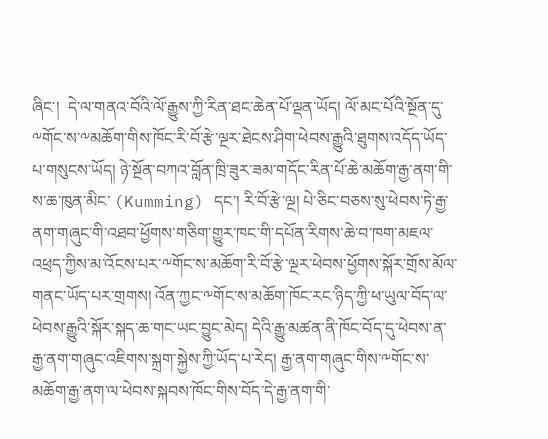ཞིང་།  དེ་ལ་གནའ་བོའི་ལོ་རྒྱུས་ཀྱི་རིན་ཐང་ཆེན་པོ་ལྡན་ཡོད། ལོ་མང་པོའི་སྔོན་དུ་༸གོང་ས་༸མཆོག་གིས་ཁོང་རི་བོ་རྩེ་ལྔར་ཐེངས་ཤིག་ཕེབས་རྒྱུའི་ཐུགས་འདོད་ཡོད་པ་གསུངས་ཡོད། ཉེ་སྔོན་བཀའ་བློན་ཁྲི་ཟུར་ཟམ་གདོང་རིན་པོ་ཆེ་མཆོག་རྒྱ་ནག་གི་ས་ཆ་ཁུན་མིང་ (Kumming) དང་། རི་བོ་རྩེ་ལྔ། པེ་ཅིང་བཅས་སུ་ཕེབས་ཏེ་རྒྱ་ནག་གཞུང་གི་འཐབ་ཕྱོགས་གཅིག་གྱུར་ཁང་གི་དཔོན་རིགས་ཆེ་བ་ཁག་མཇལ་འཕྲད་ཀྱིས་མ་འོངས་པར་༸གོང་ས་མཆོག་རི་བོ་རྩེ་ལྔར་ཕེབས་ཕྱོགས་སྐོར་གྲོས་མོལ་གནང་ཡོད་པར་གྲགས། འོན་ཀྱང་༸གོང་ས་མཆོག་ཁོང་རང་ཉིད་ཀྱི་ཕ་ཡུལ་བོད་ལ་ཕེབས་རྒྱུའི་སྐོར་སྐད་ཆ་གང་ཡང་བྱུང་མེད། དེའི་རྒྱུ་མཚན་ནི་ཁོང་བོད་དུ་ཕེབས་ན་རྒྱ་ནག་གཞུང་འཇིགས་སྐྲག་སྐྱེས་ཀྱི་ཡོད་པ་རེད། རྒྱ་ནག་གཞུང་གིས་༸གོང་ས་མཆོག་རྒྱ་ནག་ལ་ཕེབས་སྐབས་ཁོང་གིས་བོད་དེ་རྒྱ་ནག་གི་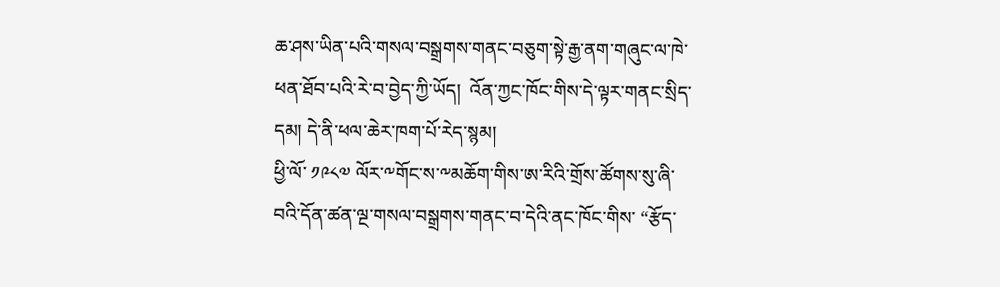ཆ་ཤས་ཡིན་པའི་གསལ་བསྒྲགས་གནང་བཅུག་སྟེ་རྒྱ་ནག་གཞུང་ལ་ཁེ་ཕན་ཐོབ་པའི་རེ་བ་བྱེད་ཀྱི་ཡོད།  འོན་ཀྱང་ཁོང་གིས་དེ་ལྟར་གནང་སྲིད་དམ། དེ་ནི་ཕལ་ཆེར་ཁག་པོ་རེད་སྙམ།
ཕྱི་ལོ་ ༡༩༨༧ ལོར་༸གོང་ས་༸མཆོག་གིས་ཨ་རིའི་གྲོས་ཚོགས་སུ་ཞི་བའི་དོན་ཚན་ལྔ་གསལ་བསྒྲགས་གནང་བ་དེའི་ནང་ཁོང་གིས་ “རྩོད་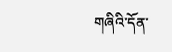གཞིའི་དོན་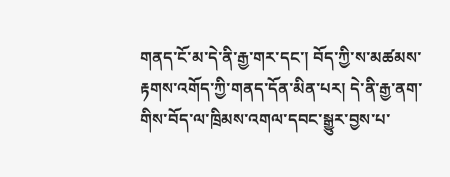གནད་ངོ་མ་དེ་ནི་རྒྱ་གར་དང་། བོད་ཀྱི་ས་མཚམས་རྟགས་འགོད་ཀྱི་གནད་དོན་མིན་པར། དེ་ནི་རྒྱ་ནག་གིས་བོད་ལ་ཁྲིམས་འགལ་དབང་སྒྱུར་བྱས་པ་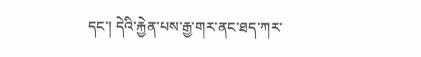དང་། དེའི་རྐྱེན་པས་རྒྱ་གར་ནང་ཐད་ཀར་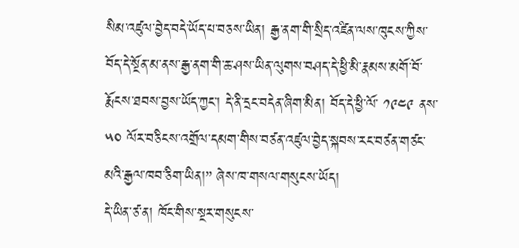སིམ་འཛུལ་བྱེད་བདེ་ཡོད་པ་བཅས་ཡིན། རྒྱ་ནག་གི་སྲིད་འཛིན་ལས་ཁུངས་ཀྱིས་བོད་དེ་སྔོན་མ་ནས་རྒྱ་ནག་གི་ཆ་ཤས་ཡིན་ལུགས་བཤད་དེ་ཕྱི་མི་རྣམས་མགོ་བོ་རྨོངས་ཐབས་བྱས་ཡོད་ཀྱང་། དེ་ནི་དྲང་བདེན་ཞིག་མིན། བོད་དེ་ཕྱི་ལོ་ ༡༩༤༩ ནས་༥༠ ལོར་བཅིངས་འགྲོལ་དམག་གིས་བཙན་འཛུལ་བྱེད་སྐབས་རང་བཙན་གཙང་མའི་རྒྱལ་ཁབ་ཅིག་ཡིན།” ཞེས་ཁ་གསལ་གསུངས་ཡོད།
དེ་ཡིན་ཙ་ན། ཁོང་གིས་སྔར་གསུངས་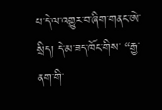པ་དེ་ལ་འགྱུར་བ་ཞིག་གནང་ཨེ་སྲིད། དེ་མ་ཟད་ཁོང་གིས་ “རྒྱ་ནག་གི་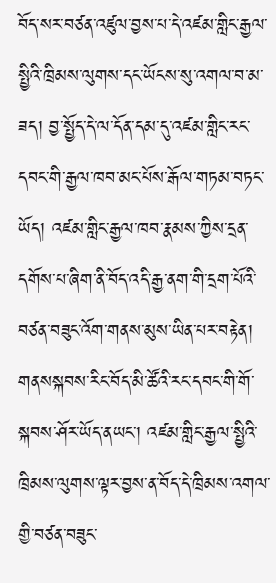བོད་སར་བཙན་འཛུལ་བྱས་པ་དེ་འཛམ་གླིང་རྒྱལ་སྤྱིའི་ཁྲིམས་ལུགས་དང་ཡོངས་སུ་འགལ་བ་མ་ཟད། བྱ་སྤྱོད་དེ་ལ་དོན་དམ་དུ་འཛམ་གླིང་རང་དབང་གི་རྒྱལ་ཁབ་མང་པོས་རྒོལ་གཏམ་བཏང་ཡོད། འཛམ་གླིང་རྒྱལ་ཁབ་རྣམས་ཀྱིས་དྲན་དགོས་པ་ཞིག་ནི་བོད་འདི་རྒྱ་ནག་གི་དྲག་པོའི་བཙན་བཟུང་འོག་གནས་མུས་ཡིན་པར་བརྟེན། གནསསྐབས་རིང་བོད་མི་ཚོའི་རང་དབང་གི་གོ་སྐབས་ཤོར་ཡོད་ནཡང་། འཛམ་གླིང་རྒྱལ་སྤྱིའི་ཁྲིམས་ལུགས་ལྟར་བྱས་ན་བོད་དེ་ཁྲིམས་འགལ་གྱི་བཙན་བཟུང་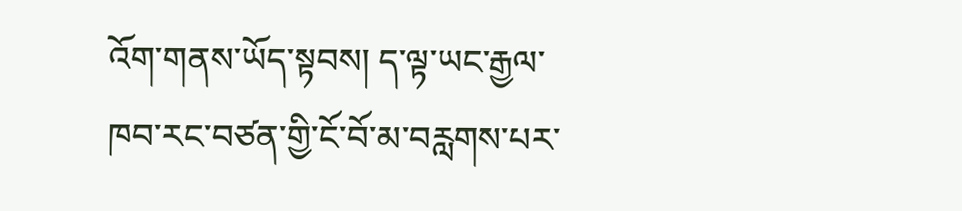འོག་གནས་ཡོད་སྟབས། ད་ལྟ་ཡང་རྒྱལ་ཁབ་རང་བཙན་གྱི་ངོ་བོ་མ་བརླགས་པར་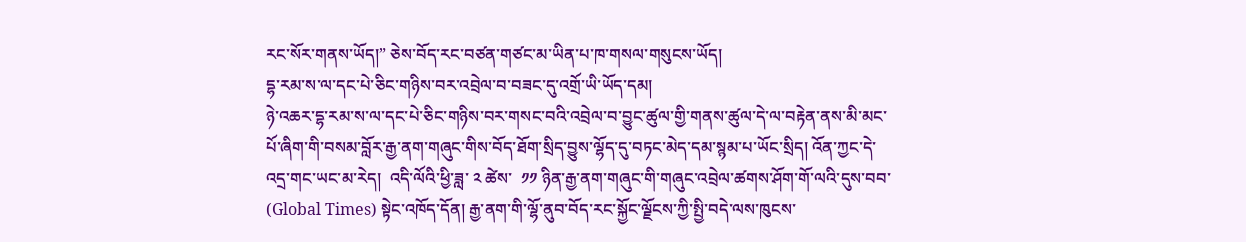རང་སོར་གནས་ཡོད།” ཅེས་བོད་རང་བཙན་གཙང་མ་ཡིན་པ་ཁ་གསལ་གསུངས་ཡོད།
དྷ་རམ་ས་ལ་དང་པེ་ཅིང་གཉིས་བར་འབྲེལ་བ་བཟང་དུ་འགྲོ་ཡི་ཡོད་དམ།
ཉེ་འཆར་དྷ་རམ་ས་ལ་དང་པེ་ཅིང་གཉིས་བར་གསང་བའི་འབྲེལ་བ་བྱུང་ཚུལ་གྱི་གནས་ཚུལ་དེ་ལ་བརྟེན་ནས་མི་མང་པོ་ཞིག་གི་བསམ་བློར་རྒྱ་ནག་གཞུང་གིས་བོད་ཐོག་སྲིད་བྱུས་ལྷོད་དུ་བཏང་མེད་དམ་སྙམ་པ་ཡོང་སྲིད། འོན་ཀྱང་དེ་འདྲ་གང་ཡང་མ་རེད།  འདི་ལོའི་ཕྱི་ཟླ་ ༢ ཚེས་  ༡༡ ཉིན་རྒྱ་ནག་གཞུང་གི་གཞུང་འབྲེལ་ཚགས་ཤོག་གོ་ལའི་དུས་བབ་ (Global Times) སྟེང་འཁོད་དོན། རྒྱ་ནག་གི་ལྷོ་ནུབ་བོད་རང་སྐྱོང་ལྗོངས་ཀྱི་སྤྱི་བདེ་ལས་ཁུངས་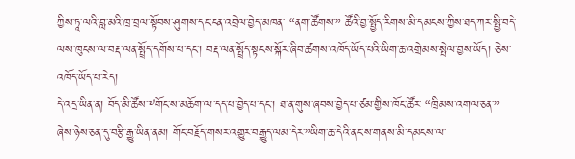ཀྱིས་ཏཱ་ལའི་བླ་མའི་ཁྲ་བྲལ་སྟོབས་ཤུགས་དང་ངན་འབྲེལ་བྱེད་མཁན་ “ནག་ཚོགས་” ཚོའི་བྱ་སྤྱོད་རིགས་མི་དམངས་ཀྱིས་ཐད་ཀར་སྤྱི་བདེ་ལས་ཁུངས་ལ་བརྡ་ལན་སྤྲོད་དགོས་པ་དང་། བརྡ་ལན་སྤྲོད་སྟངས་སྐོར་ཞིབ་ཚགས་འཁོད་ཡོད་པའི་ཡིག་ཆ་འགྲེམས་སྤེལ་བྱས་ཡོད། ཅེས་འཁོད་ཡོད་པ་རེད།
དེ་འདྲ་ཡིན་ན། བོད་མི་ཚོས་༸གོང་ས་མཆོག་ལ་དད་པ་བྱེད་པ་དང་། ཐ་ན་གུས་ཞབས་བྱེད་པ་ཙམ་གྱིས་ཁོང་ཚོར་ “ཁྲིམས་འགལ་ཅན་” ཞེས་ཉེས་ཅན་དུ་བརྩི་རྒྱུ་ཡིན་ནམ། གོང་བརྗོད་གསར་འགྱུར་བརྒྱུད་ལམ་དེར་”ཡིག་ཆ་དེའི་ནང་ས་གནས་མི་དམངས་ལ་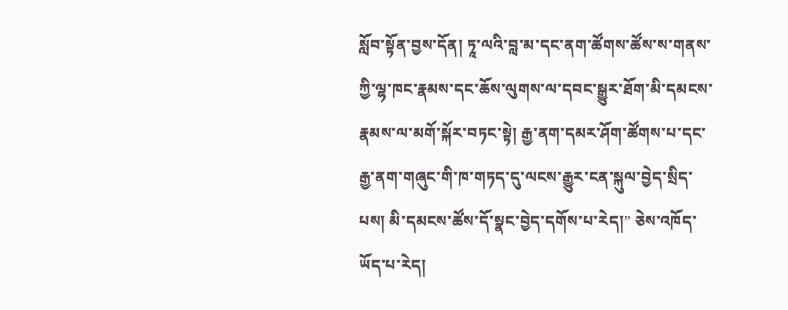སློབ་སྟོན་བྱས་དོན། ཏཱ་ལའི་བླ་མ་དང་ནག་ཚོགས་ཚོས་ས་གནས་ཀྱི་ལྷ་ཁང་རྣམས་དང་ཆོས་ལུགས་ལ་དབང་སྒྱུར་ཐོག་མི་དམངས་རྣམས་ལ་མགོ་སྐོར་བཏང་སྟེ། རྒྱ་ནག་དམར་ཤོག་ཚོགས་པ་དང་རྒྱ་ནག་གཞུང་གི་ཁ་གཏད་དུ་ལངས་རྒྱུར་ངན་སྐུལ་བྱེད་སྲིད་པས། མི་དམངས་ཚོས་དོ་སྣང་བྱེད་དགོས་པ་རེད།” ཅེས་འཁོད་ཡོད་པ་རེད།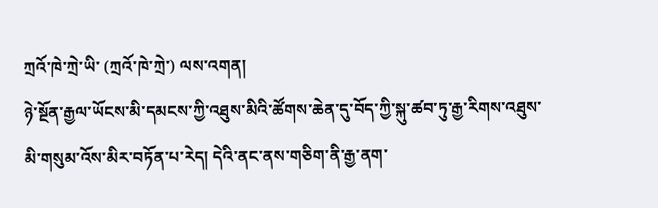ཀྲའོ་ཁེ་ཀྲེ་ཡི་ (ཀྲའོ་ཁེ་ཀྲེ་) ལས་འགན།
ཉེ་སྔོན་རྒྱལ་ཡོངས་མི་དམངས་ཀྱི་འཐུས་མིའི་ཚོགས་ཆེན་དུ་བོད་ཀྱི་སྐུ་ཚབ་ཏུ་རྒྱ་རིགས་འཐུས་མི་གསུམ་འོས་མིར་བཏོན་པ་རེད། དེའི་ནང་ནས་གཅིག་ནི་རྒྱ་ནག་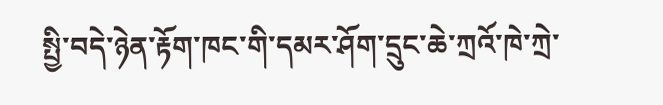སྤྱི་བདེ་ཉེན་རྟོག་ཁང་གི་དམར་ཤོག་དྲུང་ཆེ་ཀྲའོ་ཁེ་ཀྲེ་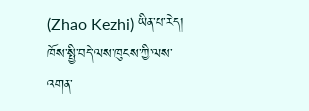(Zhao Kezhi) ཡིན་པ་རེད། ཁོས་སྤྱི་བདེ་ལས་ཁུངས་ཀྱི་ལས་འགན་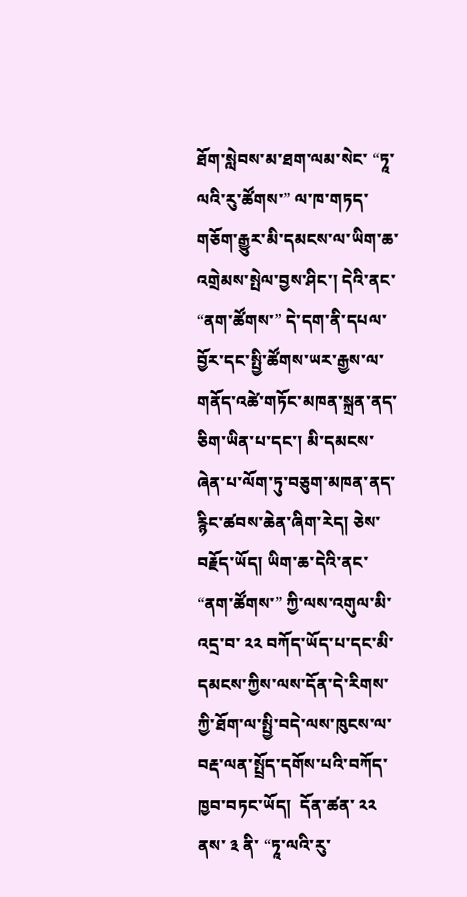ཐོག་སླེབས་མ་ཐག་ལམ་སེང་ “ཏཱ་ལའི་རུ་ཚོགས་” ལ་ཁ་གཏད་གཅོག་རྒྱུར་མི་དམངས་ལ་ཡིག་ཆ་འགྲེམས་སྤེལ་བྱས་ཤིང་། དེའི་ནང་ “ནག་ཚོགས་” དེ་དག་ནི་དཔལ་བྱོར་དང་སྤྱི་ཚོགས་ཡར་རྒྱས་ལ་གནོད་འཚེ་གཏོང་མཁན་སྐྲན་ནད་ཅིག་ཡིན་པ་དང་། མི་དམངས་ཞེན་པ་ལོག་ཏུ་བཅུག་མཁན་ནད་རྙིང་ཚབས་ཆེན་ཞིག་རེད། ཅེས་བརྗོད་ཡོད། ཡིག་ཆ་དེའི་ནང་ “ནག་ཚོགས་” ཀྱི་ལས་འགུལ་མི་འདྲ་བ་ ༢༢ བཀོད་ཡོད་པ་དང་མི་དམངས་ཀྱིས་ལས་དོན་དེ་རིགས་ཀྱི་ཐོག་ལ་སྤྱི་བདེ་ལས་ཁུངས་ལ་བརྡ་ལན་སྤྲོད་དགོས་པའི་བཀོད་ཁྱབ་བཏང་ཡོད།  དོན་ཚན་ ༢༢ ནས་ ༣ ནི་ “ཏཱ་ལའི་རུ་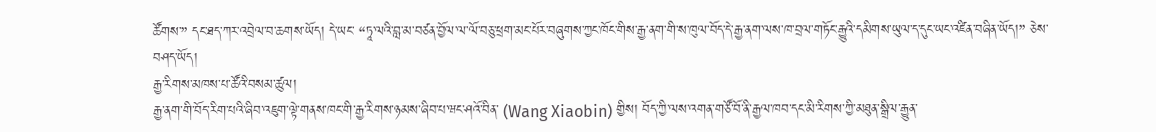ཚོགས་” དང་ཐད་ཀར་འབྲེལ་བ་ཆགས་ཡོད། དེ་ཡང་ “ཏཱ་ལའི་བླ་མ་བཙན་བྱོལ་ལ་ལོ་བཅུ་ཕྲག་མང་པོར་བཞུགས་ཀྱང་ཁོང་གིས་རྒྱ་ནག་གི་ས་ཁུལ་བོད་དེ་རྒྱ་ནག་ལས་ཁ་བྲལ་གཏོང་རྒྱུའི་དམིགས་ཡུལ་ད་དུང་ཡང་འཛིན་བཞིན་ཡོད།” ཅེས་བཤད་ཡོད།
རྒྱ་རིགས་མཁས་པ་ཚོའི་བསམ་ཚུལ།
རྒྱ་ནག་གི་བོད་རིག་པའི་ཞིབ་འཇུག་ལྟེ་གནས་ཁང་གི་རྒྱ་རིགས་ཉམས་ཞིབ་པ་ཝང་ཤའོ་བིན་ (Wang Xiaobin) གྱིས། བོད་ཀྱི་ལས་འགན་གཙོ་བོ་ནི་རྒྱལ་ཁབ་དང་མི་རིགས་ཀྱི་མཐུན་སྒྲིལ་རྒྱུན་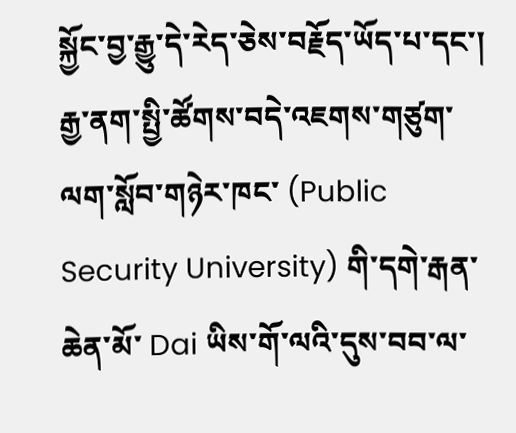སྐྱོང་བྱ་རྒྱུ་དེ་རེད་ཅེས་བརྗོད་ཡོད་པ་དང་། རྒྱ་ནག་སྤྱི་ཚོགས་བདེ་འཇགས་གཙུག་ལག་སློབ་གཉེར་ཁང་ (Public Security University) གི་དགེ་རྒན་ཆེན་མོ་ Dai ཡིས་གོ་ལའི་དུས་བབ་ལ་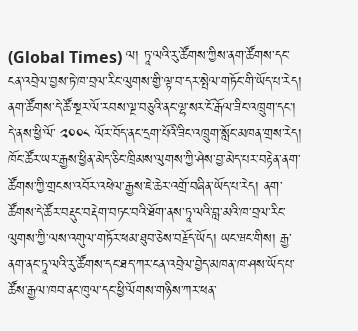(Global Times) ལ། ཏཱ་ལའི་རུ་ཚོགས་ཀྱིས་ནག་ཚོགས་དང་ངན་འབྲེལ་བྱས་ཏེ་ཁ་བྲལ་རིང་ལུགས་གྱི་ལྟ་བ་དར་སྤེལ་གཏོང་གི་ཡོད་པ་རེད། ནག་ཚོགས་དེ་ཚོ་སྔར་ལོ་རབས་ལྔ་བཅུའི་ནང་ལྷ་སར་ངོ་རྒོལ་ཟིང་འཁྲུག་དང་། དེ་ནས་ཕྱི་ལོ་ ༢༠༠༨ ལོར་བོད་ནང་དྲག་པོའི་ཟིང་འཁྲུག་སློང་མཁན་གྲས་རེད། ཁོང་ཚོར་ཡར་རྒྱས་ཕྱིན་མེད་ཅིང་ཁྲིམས་ལུགས་ཀྱི་ཤེས་བྱ་མེད་པར་བརྟེན་ནག་ཚོགས་ཀྱི་གྲངས་འབོར་འཕེལ་རྒྱས་ཇེ་ཆེར་འགྲོ་བཞིན་ཡོད་པ་རེད། ནག་ཚོགས་དེ་ཚོར་བརྡུང་བརྡེག་བཏང་བའི་ཐོག་ནས་ཏཱ་ལའི་བླ་མའི་ཁ་བྲལ་རིང་ལུགས་ཀྱི་ལས་འགུལ་གཏོར་ཕམ་ཐུབ་ཅེས་བརྗོད་ཡོད། ཡང་ཝང་གིས། རྒྱ་ནག་ནང་ཏཱ་ལའི་རུ་ཚོགས་དང་ཐད་ཀར་ངན་འབྲེལ་བྱེད་མཁན་ཁ་ཤས་ཡོད་པ་ཚོས་རྒྱལ་ཁབ་ནང་ཁུལ་དང་ཕྱི་ལོགས་གཉིས་ཀར་ཕན་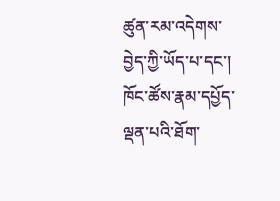ཚུན་རམ་འདེགས་བྱེད་ཀྱི་ཡོད་པ་དང་། ཁོང་ཚོས་རྣམ་དཔྱོད་ལྡན་པའི་ཐོག་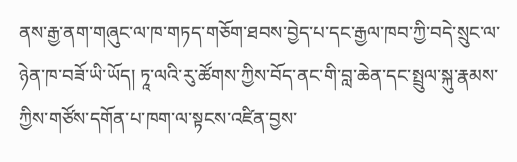ནས་རྒྱ་ནག་གཞུང་ལ་ཁ་གཏད་གཅོག་ཐབས་བྱེད་པ་དང་རྒྱལ་ཁབ་ཀྱི་བདེ་སྲུང་ལ་ཉེན་ཁ་བཟོ་ཡི་ཡོད། ཏཱ་ལའི་རུ་ཚོགས་ཀྱིས་བོད་ནང་གི་བླ་ཆེན་དང་སྤྲུལ་སྐུ་རྣམས་ཀྱིས་གཙོས་དགོན་པ་ཁག་ལ་སྟངས་འཛིན་བྱས་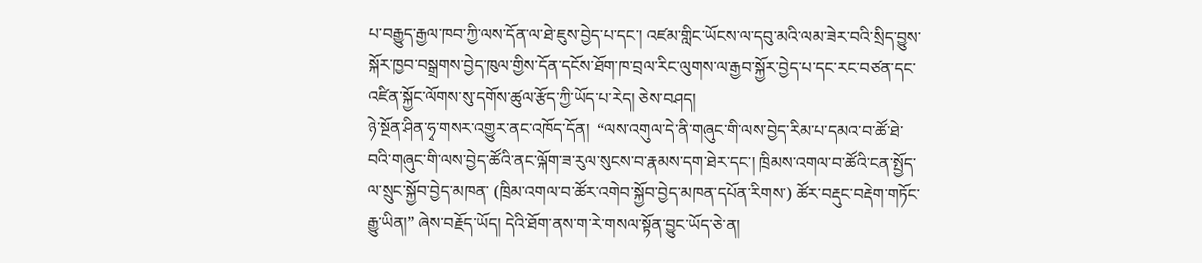པ་བརྒྱུད་རྒྱལ་ཁབ་ཀྱི་ལས་དོན་ལ་ཐེ་ཇུས་བྱེད་པ་དང་། འཛམ་གླིང་ཡོངས་ལ་དབུ་མའི་ལམ་ཟེར་བའི་སྲིད་བྱུས་སྐོར་ཁྱབ་བསྒྲགས་བྱེད་ཁུལ་གྱིས་དོན་དངོས་ཐོག་ཁ་བྲལ་རིང་ལུགས་ལ་རྒྱབ་སྐྱོར་བྱེད་པ་དང་རང་བཙན་དང་འཛིན་སྐྱོང་ལོགས་སུ་དགོས་ཚུལ་རྩོད་ཀྱི་ཡོད་པ་རེད། ཅེས་བཤད།
ཉེ་སྔོན་ཤིན་ཧྭ་གསར་འགྱུར་ནང་འཁོད་དོན།  “ལས་འགུལ་དེ་ནི་གཞུང་གི་ལས་བྱེད་རིམ་པ་དམའ་བ་ཚོ་ཐེ་བའི་གཞུང་གི་ལས་བྱེད་ཚོའི་ནང་ལྐོག་ཟ་རུལ་སུངས་བ་རྣམས་དག་ཐེར་དང་། ཁྲིམས་འགལ་བ་ཚོའི་ངན་སྤྱོད་ལ་སྲུང་སྐྱོབ་བྱེད་མཁན་ (ཁྲིམ་འགལ་བ་ཚོར་འགེབ་སྐྱོབ་བྱེད་མཁན་དཔོན་རིགས་) ཚོར་བརྡུང་བརྡེག་གཏོང་རྒྱུ་ཡིན།” ཞེས་བརྗོད་ཡོད། དེའི་ཐོག་ནས་ག་རེ་གསལ་སྟོན་བྱུང་ཡོད་ཅེ་ན།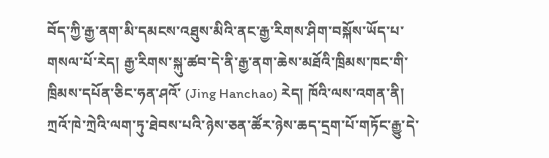བོད་ཀྱི་རྒྱ་ནག་མི་དམངས་འཐུས་མིའི་ནང་རྒྱ་རིགས་ཤིག་བསྐོས་ཡོད་པ་གསལ་པོ་རེད། རྒྱ་རིགས་སྐུ་ཚབ་དེ་ནི་རྒྱ་ནག་ཆེས་མཐོའི་ཁྲིམས་ཁང་གི་ཁྲིམས་དཔོན་ཅིང་ཧན་ཤའོ་ (Jing Hanchao) རེད། ཁོའི་ལས་འགན་ནི། ཀྲའོ་ཁེ་ཀྲེའི་ལག་ཏུ་ཐེབས་པའི་ཉེས་ཅན་ཚོར་ཉེས་ཆད་དྲག་པོ་གཏོང་རྒྱུ་དེ་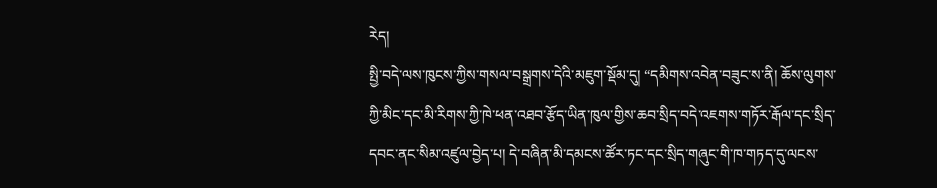རེད།
སྤྱི་བདེ་ལས་ཁུངས་ཀྱིས་གསལ་བསྒྲགས་དེའི་མཇུག་སྡོམ་དུ། “དམིགས་འབེན་བཟུང་ས་ནི། ཆོས་ལུགས་ཀྱི་མིང་དང་མི་རིགས་ཀྱི་ཁེ་ཕན་འཐབ་རྩོད་ཡིན་ཁུལ་གྱིས་ཆབ་སྲིད་བདེ་འཇགས་གཏོར་རྒོལ་དང་སྲིད་དབང་ནང་སིམ་འཛུལ་བྱེད་པ། དེ་བཞིན་མི་དམངས་ཚོར་ཏང་དང་སྲིད་གཞུང་གི་ཁ་གཏད་དུ་ལངས་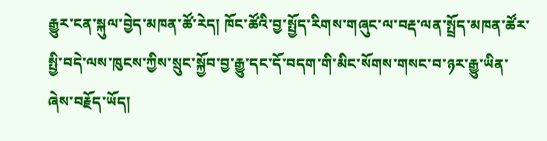རྒྱུར་ངན་སྐུལ་བྱེད་མཁན་ཚོ་རེད། ཁོང་ཚོའི་བྱ་སྤྱོད་རིགས་གཞུང་ལ་བརྡ་ལན་སྤྲོད་མཁན་ཚོར་སྤྱི་བདེ་ལས་ཁུངས་ཀྱིས་སྲུང་སྐྱོབ་བྱ་རྒྱུ་དང་དོ་བདག་གི་མིང་སོགས་གསང་བ་ཉར་རྒྱུ་ཡིན་ཞེས་བརྗོད་ཡོད།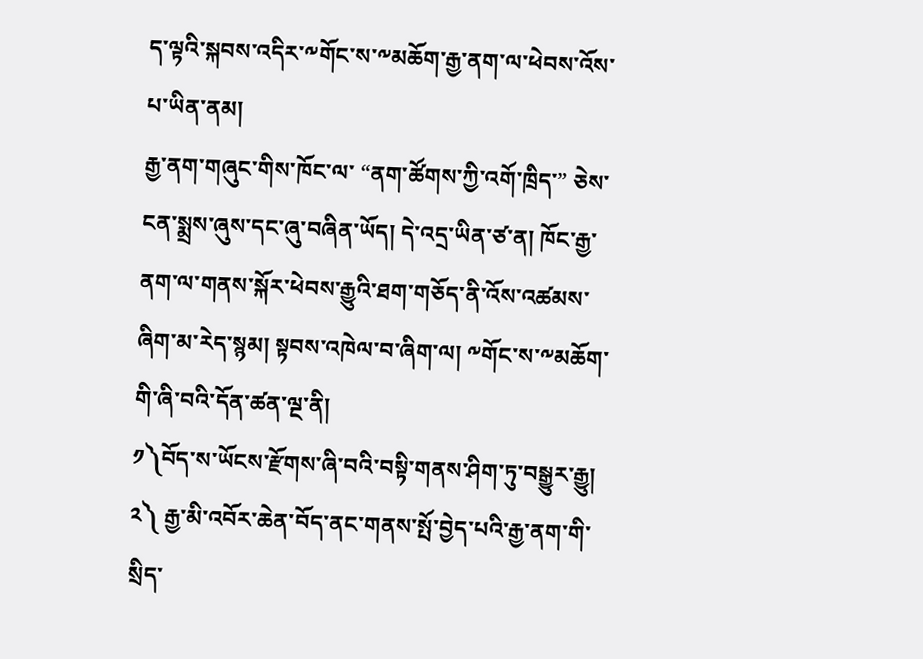ད་ལྟའི་སྐབས་འདིར་༸གོང་ས་༸མཆོག་རྒྱ་ནག་ལ་ཕེབས་འོས་པ་ཡིན་ནམ།
རྒྱ་ནག་གཞུང་གིས་ཁོང་ལ་ “ནག་ཚོགས་ཀྱི་འགོ་ཁྲིད་” ཅེས་ངན་སྨྲས་ཞུས་དང་ཞུ་བཞིན་ཡོད། དེ་འདྲ་ཡིན་ཙ་ན། ཁོང་རྒྱ་ནག་ལ་གནས་སྐོར་ཕེབས་རྒྱུའི་ཐག་གཅོད་ནི་འོས་འཚམས་ཞིག་མ་རེད་སྙམ། སྟབས་འཁེལ་བ་ཞིག་ལ། ༸གོང་ས་༸མཆོག་གི་ཞི་བའི་དོན་ཚན་ལྔ་ནི།
༡༽བོད་ས་ཡོངས་རྫོགས་ཞི་བའི་བསྟི་གནས་ཤིག་ཏུ་བསྒྱུར་རྒྱུ།
༢༽ རྒྱ་མི་འབོར་ཆེན་བོད་ནང་གནས་སྤོ་བྱེད་པའི་རྒྱ་ནག་གི་སྲིད་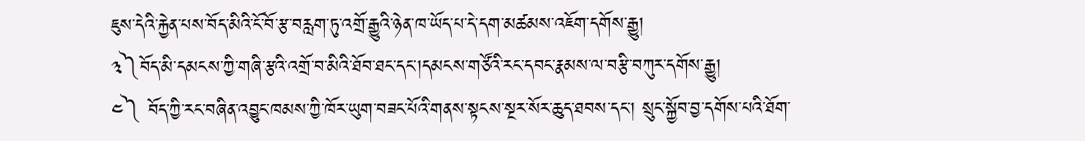ཇུས་དེའི་རྐྱེན་པས་བོད་མིའི་ངོ་བོ་རྩ་བརླག་ཏུ་འགྲོ་རྒྱུའི་ཉེན་ཁ་ཡོད་པ་དེ་དག་མཚམས་འཇོག་དགོས་རྒྱུ།
༣༽བོད་མི་དམངས་ཀྱི་གཞི་རྩའི་འགྲོ་བ་མིའི་ཐོབ་ཐང་དང་།དམངས་གཙོའི་རང་དབང་རྣམས་ལ་བརྩི་བཀུར་དགོས་རྒྱུ།
༤༽ བོད་ཀྱི་རང་བཞིན་འབྱུང་ཁམས་ཀྱི་ཁོར་ཡུག་བཟང་པོའི་གནས་སྟངས་སྔར་སོར་ཆུད་ཐབས་དང་། སྲུང་སྐྱོབ་བྱ་དགོས་པའི་ཐོག་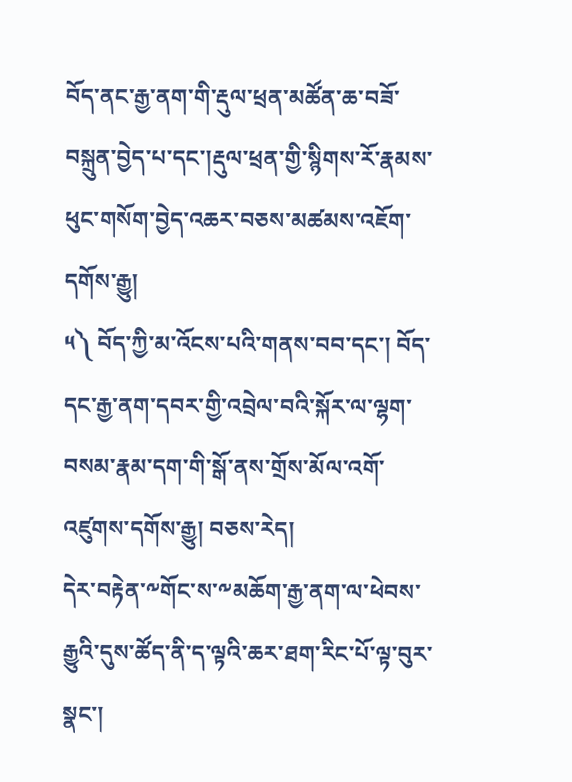བོད་ནང་རྒྱ་ནག་གི་རྡུལ་ཕྲན་མཚོན་ཆ་བཟོ་བསྐྲུན་བྱེད་པ་དང་།རྡུལ་ཕྲན་གྱི་སྙིགས་རོ་རྣམས་ཕུང་གསོག་བྱེད་འཆར་བཅས་མཚམས་འཇོག་དགོས་རྒྱུ།
༥༽ བོད་ཀྱི་མ་འོངས་པའི་གནས་བབ་དང་། བོད་དང་རྒྱ་ནག་དབར་གྱི་འབྲེལ་བའི་སྐོར་ལ་ལྷག་བསམ་རྣམ་དག་གི་སྒོ་ནས་གྲོས་མོལ་འགོ་འཛུགས་དགོས་རྒྱུ། བཅས་རེད།
དེར་བརྟེན་༸གོང་ས་༸མཆོག་རྒྱ་ནག་ལ་ཕེབས་རྒྱུའི་དུས་ཚོད་ནི་ད་ལྟའི་ཆར་ཐག་རིང་པོ་ལྟ་བུར་སྣང་།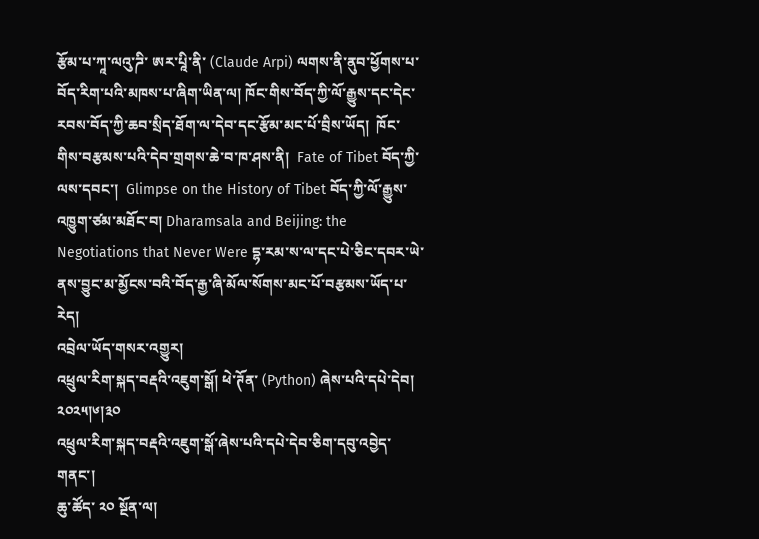རྩོམ་པ་ཀཱ་ལའུ་ཌི་ ཨར་པཱི་ནི་ (Claude Arpi) ལགས་ནི་ནུབ་ཕྱོགས་པ་བོད་རིག་པའི་མཁས་པ་ཞིག་ཡིན་ལ། ཁོང་གིས་བོད་ཀྱི་ལོ་རྒྱུས་དང་དེང་རབས་བོད་ཀྱི་ཆབ་སྲིད་ཐོག་ལ་དེབ་དང་རྩོམ་མང་པོ་བྲིས་ཡོད།  ཁོང་གིས་བརྩམས་པའི་དེབ་གྲགས་ཆེ་བ་ཁ་ཤས་ནི།  Fate of Tibet བོད་ཀྱི་ལས་དབང་།  Glimpse on the History of Tibet བོད་ཀྱི་ལོ་རྒྱུས་འཁྱུག་ཙམ་མཐོང་བ། Dharamsala and Beijing: the Negotiations that Never Were དྷ་རམ་ས་ལ་དང་པེ་ཅིང་དབར་ཡེ་ནས་བྱུང་མ་མྱོངས་བའི་བོད་རྒྱ་ཞི་མོལ་སོགས་མང་པོ་བརྩམས་ཡོད་པ་རེད།
འབྲེལ་ཡོད་གསར་འགྱུར།
འཕྲུལ་རིག་སྐད་བརྡའི་འཇུག་སྒོ། ཕེ་ཊོན་ (Python) ཞེས་པའི་དཔེ་དེབ། ༢༠༢༥།༦།༣༠
འཕྲུལ་རིག་སྐད་བརྡའི་འཇུག་སྒོ་ཞེས་པའི་དཔེ་དེབ་ཅིག་དབུ་འབྱེད་གནང་།
ཆུ་ཚོད་ ༢༠ སྔོན་ལ།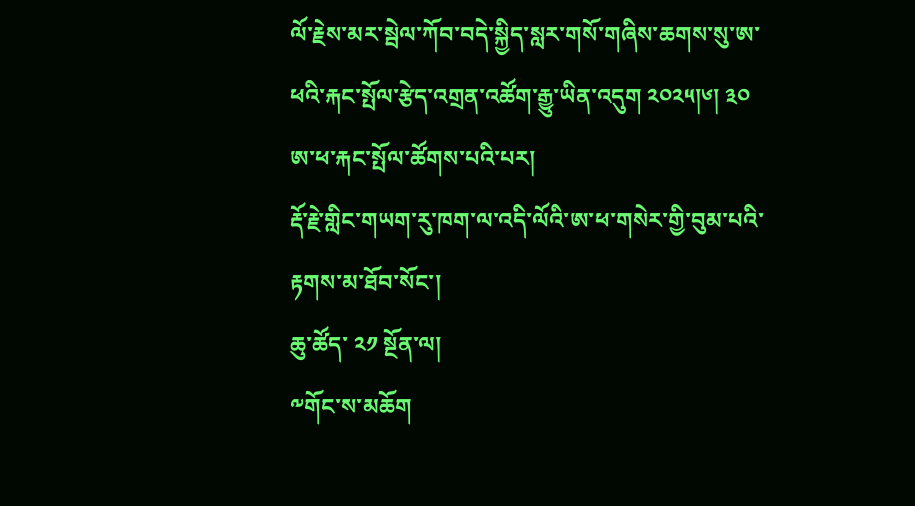ལོ་རྗེས་མར་སྦེལ་ཀོབ་བདེ་སྐྱིད་སླར་གསོ་གཞིས་ཆགས་སུ་ཨ་ཕའི་རྐང་སྤོལ་རྩེད་འགྲན་འཚོག་རྒྱུ་ཡིན་འདུག ༢༠༢༥།༦། ༣༠ ཨ་ཕ་རྐང་སྤོལ་ཚོགས་པའི་པར།
རྡོ་རྗེ་གླིང་གཡག་རུ་ཁག་ལ་འདི་ལོའི་ཨ་ཕ་གསེར་གྱི་བུམ་པའི་རྟགས་མ་ཐོབ་སོང་།
ཆུ་ཚོད་ ༢༡ སྔོན་ལ།
༸གོང་ས་མཆོག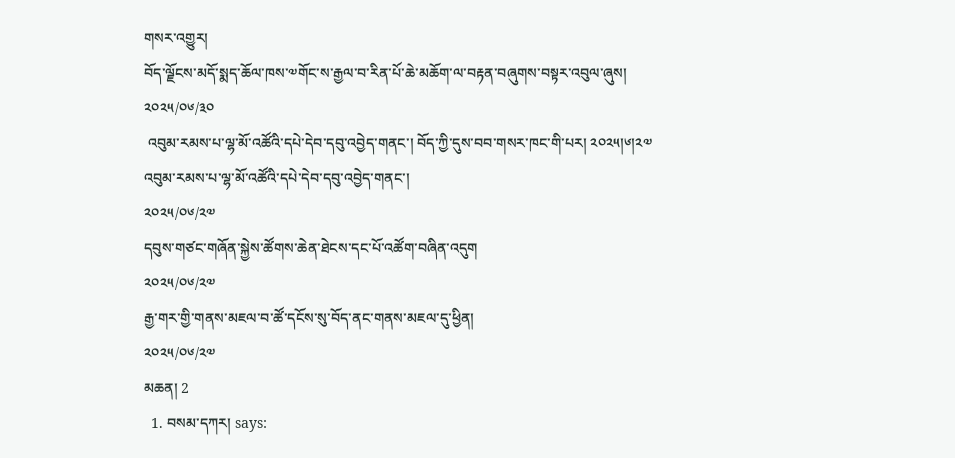གསར་འགྱུར།
བོད་ལྗོངས་མདོ་སྨད་ཆོལ་ཁས་༧གོང་ས་རྒྱལ་བ་རིན་པོ་ཆེ་མཆོག་ལ་བརྟན་བཞུགས་བསྟར་འབུལ་ཞུས།
༢༠༢༥/༠༦/༣༠
 འབུམ་རམས་པ་ལྷ་མོ་འཚོའི་དཔེ་དེབ་དབུ་འབྱེད་གནང་། བོད་ཀྱི་དུས་བབ་གསར་ཁང་གི་པར། ༢༠༢༥།༦།༢༧
འབུམ་རམས་པ་ལྷ་མོ་འཚོའི་དཔེ་དེབ་དབུ་འབྱེད་གནང་།
༢༠༢༥/༠༦/༢༧
དབུས་གཙང་གཞོན་སྐྱེས་ཚོགས་ཆེན་ཐེངས་དང་པོ་འཚོག་བཞིན་འདུག
༢༠༢༥/༠༦/༢༧
རྒྱ་གར་གྱི་གནས་མཇལ་བ་ཚོ་དངོས་སུ་བོད་ནང་གནས་མཇལ་དུ་ཕྱིན།
༢༠༢༥/༠༦/༢༧
མཆན། 2
  1. བསམ་དཀར། says: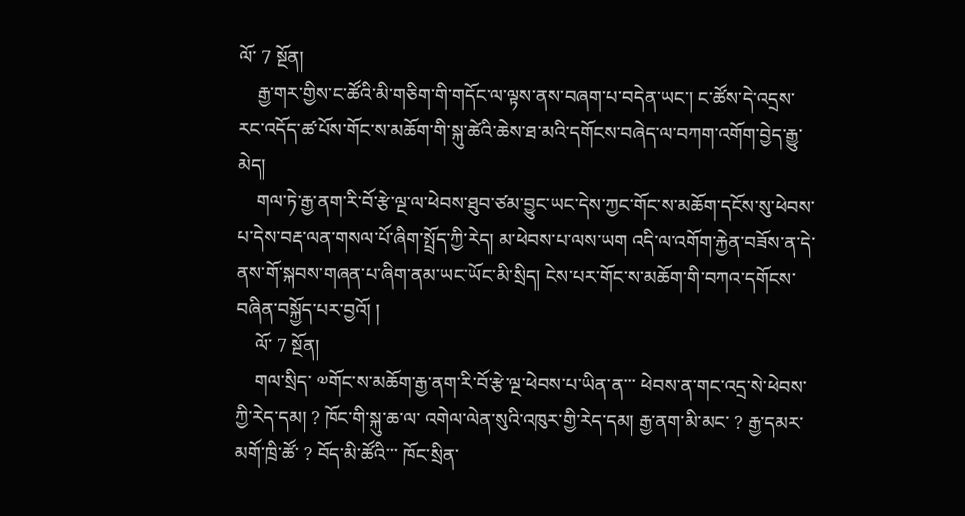ལོ་ 7 སྔོན།
    རྒྱ་གར་གྱིས་ང་ཚོའི་མི་གཅིག་གི་གདོང་ལ་ལྟས་ནས་བཞག་པ་བདེན་ཡང་། ང་ཚོས་དེ་འདྲས་རང་འདོད་ཚ་པོས་གོང་ས་མཆོག་གི་སྐུ་ཚེའི་ཆེས་ཐ་མའི་དགོངས་བཞེད་ལ་བཀག་འགོག་བྱེད་རྒྱུ་མེད།
    གལ་ཏེ་རྒྱ་ནག་རི་བོ་རྩེ་ལྔ་ལ་ཕེབས་ཐུབ་ཙམ་བྱུང་ཡང་དེས་ཀྱང་གོང་ས་མཆོག་དངོས་སུ་ཕེབས་པ་དེས་བརྡ་ལན་གསལ་པོ་ཞིག་སྤྲོད་ཀྱི་རེད། མ་ཕེབས་པ་ལས་ཡག འདི་ལ་འགོག་རྐྱེན་བཟོས་ན་དེ་ནས་གོ་སྐབས་གཞན་པ་ཞིག་ནམ་ཡང་ཡོང་མི་སྲིད། ངེས་པར་གོང་ས་མཆོག་གི་བཀའ་དགོངས་བཞིན་བསྐྱོད་པར་བྱའོ། །
    ལོ་ 7 སྔོན།
    གལ་སྲིད་ ༧གོང་ས་མཆོག་རྒྱ་ནག་རི་བོ་རྩེ་ལྔ་ཕེབས་པ་ཡིན་ན་་་ ཕེབས་ན་གང་འདྲ་སེ་ཕེབས་ཀྱི་རེད་དམ། ? ཁོང་གི་སྐུ་ཆ་ལ་ འགེལ་ལེན་སུའི་འཁུར་གྱི་རེད་དམ། རྒྱ་ནག་མི་མང་ ? རྒྱ་དམར་མགོ་ཁྲི་ཚོ་ ? བོད་མི་ཚོའི་་་ ཁོང་སྲིན་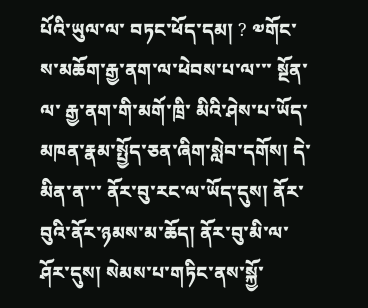པོའི་ཡུལ་ལ་ བཏང་ཕོད་དམ། ? ༧གོང་ས་མཆོག་རྒྱ་ནག་ལ་ཕེབས་པ་ལ་་་ སྔོན་ལ་ རྒྱ་ནག་གི་མགོ་ཁྲི་ མིའི་ཤེས་པ་ཡོད་མཁན་རྣམ་སྤྱོད་ཅན་ཞིག་སླེབ་དགོས། དེ་མིན་ན་་་ ནོར་བུ་རང་ལ་ཡོད་དུས། ནོར་བུའི་ནོར་ཉམས་མ་ཆོད། ནོར་བུ་མི་ལ་ཤོར་དུས། སེམས་པ་གཏིང་ནས་སྐྱོ་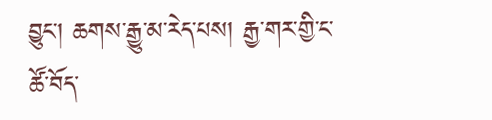བྱུང་། ཆགས་རྒྱུ་མ་རེད་པས། རྒྱ་གར་གྱི་ང་ཚོ་བོད་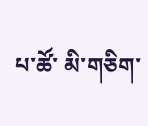པ་ཚོ་ མི་གཅིག་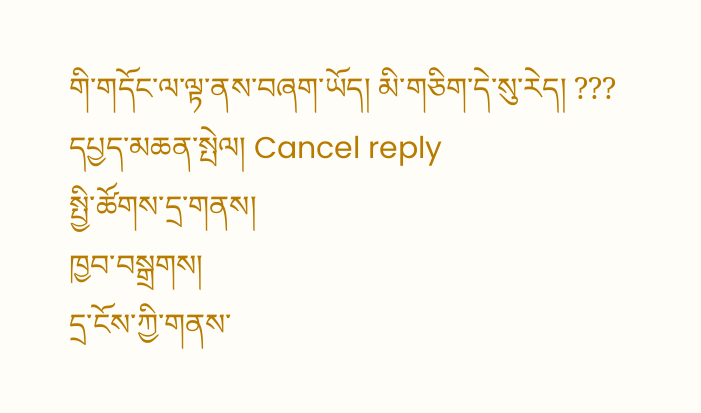གི་གདོང་ལ་ལྟ་ནས་བཞག་ཡོད། མི་གཅིག་དེ་སུ་རེད། ???
དཔྱད་མཆན་སྤེལ། Cancel reply
སྤྱི་ཚོགས་དྲ་གནས།
ཁྱབ་བསྒྲགས།
དྲ་ངོས་ཀྱི་གནས་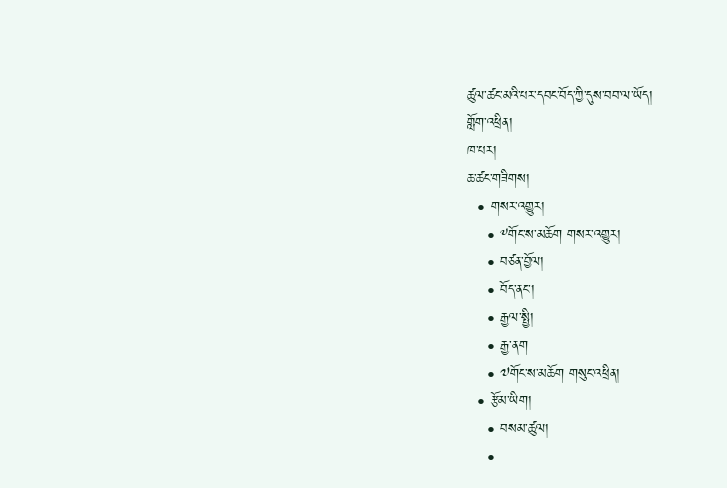ཚུལ་ཚང་མའི་པར་དབང་བོད་ཀྱི་དུས་བབ་ལ་ཡོད།
གློག་འཕྲིན།
ཁ་པར།
ཆ་ཚང་གཟིགས།
  • གསར་འགྱུར།
    • ༸གོང་ས་མཆོག གསར་འགྱུར།
    • བཙན་བྱོལ།
    • བོད་ནང་།
    • རྒྱལ་སྤྱི།
    • རྒྱ་ནག
    • ༧གོང་ས་མཆོག གསུང་འཕྲིན།
  • རྩོམ་ཡིག།
    • བསམ་ཚུལ།
    •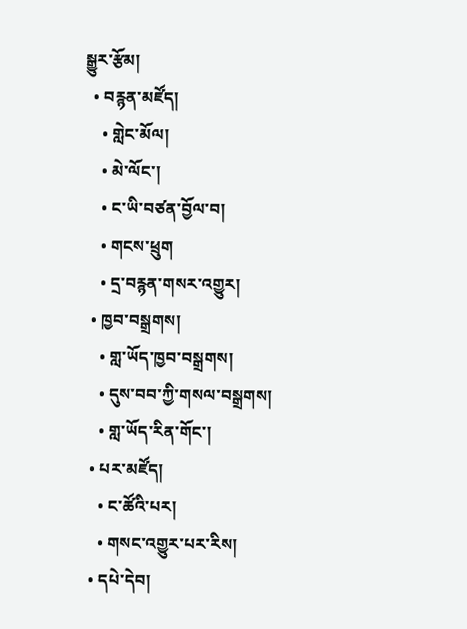སྒྱུར་རྩོམ།
  • བརྙན་མཛོད།
    • གླེང་མོལ།
    • མེ་ལོང་།
    • ང་ཡི་བཙན་བྱོལ་བ།
    • གངས་ཕྲུག
    • དྲ་བརྙན་གསར་འགྱུར།
  • ཁྱབ་བསྒྲགས།
    • གླ་ཡོད་ཁྱབ་བསྒྲགས།
    • དུས་བབ་ཀྱི་གསལ་བསྒྲགས།
    • གླ་ཡོད་རིན་གོང་།
  • པར་མཛོད།
    • ང་ཚོའི་པར།
    • གསང་འགྱུར་པར་རིས།
  • དཔེ་དེབ།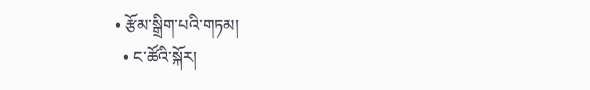• རྩོམ་སྒྲིག་པའི་གཏམ།
  • ང་ཚོའི་སྐོར།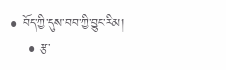• བོད་ཀྱི་དུས་བབ་ཀྱི་བྱུང་རིམ།
    • རྩ་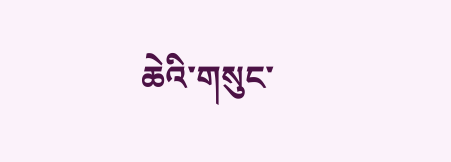ཆེའི་གསུང་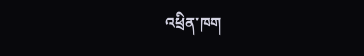འཕྲིན་ཁག